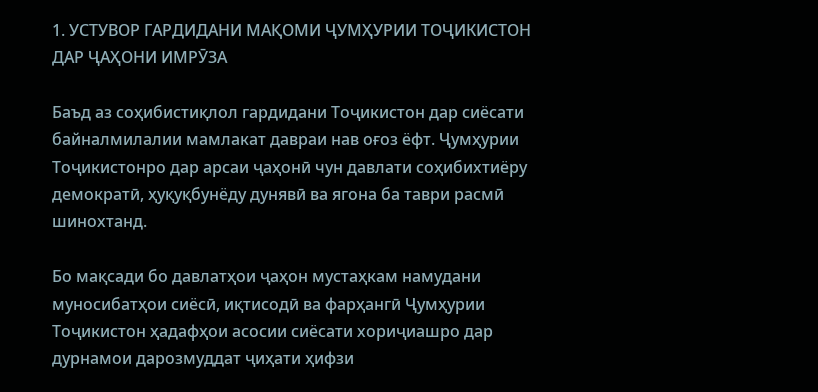1. УСТУВОР ГАРДИДАНИ МАҚОМИ ҶУМҲУРИИ ТОҶИКИСТОН ДАР ҶАҲОНИ ИМРӮЗА

Баъд аз соҳибистиқлол гардидани Тоҷикистон дар сиёсати байналмилалии мамлакат давраи нав оғоз ёфт. Ҷумҳурии Тоҷикистонро дар арсаи ҷаҳонӣ чун давлати соҳибихтиёру демократӣ, ҳуқуқбунёду дунявӣ ва ягона ба таври расмӣ шинохтанд.

Бо мақсади бо давлатҳои ҷаҳон мустаҳкам намудани муносибатҳои сиёсӣ, иқтисодӣ ва фарҳангӣ Ҷумҳурии Тоҷикистон ҳадафҳои асосии сиёсати хориҷиашро дар дурнамои дарозмуддат ҷиҳати ҳифзи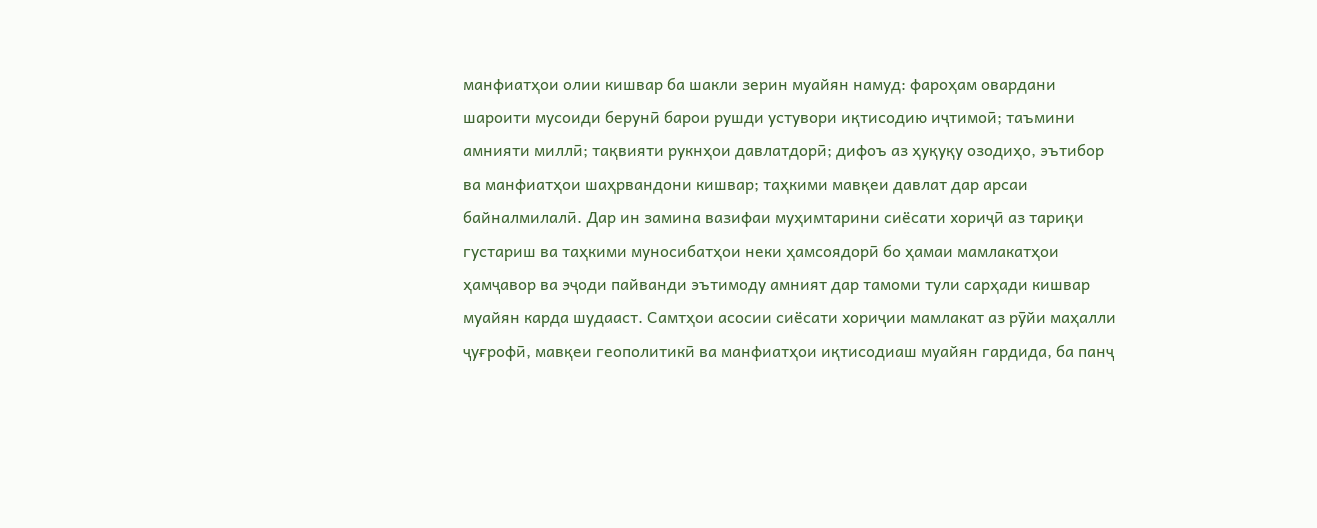манфиатҳои олии кишвар ба шакли зерин муайян намуд: фароҳам овардани шароити мусоиди берунӣ барои рушди устувори иқтисодию иҷтимоӣ; таъмини амнияти миллӣ; тақвияти рукнҳои давлатдорӣ; дифоъ аз ҳуқуқу озодиҳо, эътибор ва манфиатҳои шаҳрвандони кишвар; таҳкими мавқеи давлат дар арсаи байналмилалӣ. Дар ин замина вазифаи муҳимтарини сиёсати хориҷӣ аз тариқи густариш ва таҳкими муносибатҳои неки ҳамсоядорӣ бо ҳамаи мамлакатҳои ҳамҷавор ва эҷоди пайванди эътимоду амният дар тамоми тули сарҳади кишвар муайян карда шудааст. Самтҳои асосии сиёсати хориҷии мамлакат аз рӯйи маҳалли ҷуғрофӣ, мавқеи геополитикӣ ва манфиатҳои иқтисодиаш муайян гардида, ба панҷ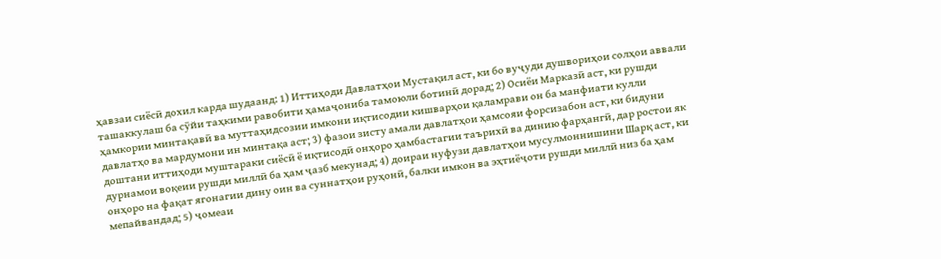ҳавзаи сиёсӣ дохил карда шудаанд: 1) Иттиҳоди Давлатҳои Мустақил аст, ки бо вуҷуди душвориҳои солҳои аввали ташаккулаш ба сӯйи таҳкими равобити ҳамаҷониба тамоюли ботинӣ дорад; 2) Осиёи Марказӣ аст, ки рушди ҳамкории минтақавӣ ва муттаҳидсозии имкони иқтисодии кишварҳои қаламрави он ба манфиати кулли давлатҳо ва мардумони ин минтақа аст; 3) фазои зисту амали давлатҳои ҳамсояи форсизабон аст, ки бидуни доштани иттиҳоди муштараки сиёсӣ ё иқтисодӣ онҳоро ҳамбастагии таърихӣ ва динию фарҳангӣ, дар ростои як дурнамои воқеии рушди миллӣ ба ҳам ҷазб мекунад; 4) доираи нуфузи давлатҳои мусулмоннишини Шарқ аст, ки онҳоро на фақат ягонагии дину оин ва суннатҳои руҳонӣ, балки имкон ва эҳтиёҷоти рушди миллӣ низ ба ҳам мепайвандад; 5) ҷомеаи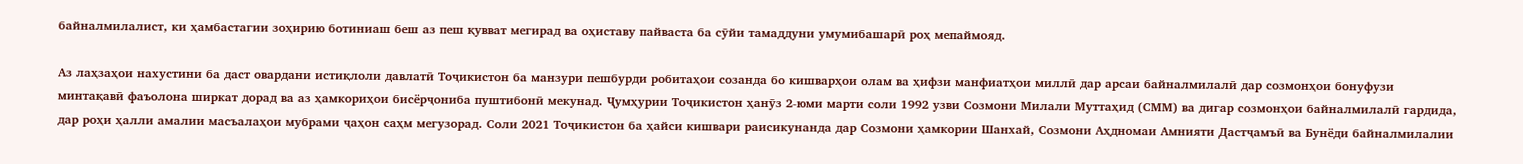байналмилалист, ки ҳамбастагии зоҳирию ботиниаш беш аз пеш қувват мегирад ва оҳиставу пайваста ба сӯйи тамаддуни умумибашарӣ роҳ мепаймояд.

Аз лаҳзаҳои нахустини ба даст овардани истиқлоли давлатӣ Тоҷикистон ба манзури пешбурди робитаҳои созанда бо кишварҳои олам ва ҳифзи манфиатҳои миллӣ дар арсаи байналмилалӣ дар созмонҳои бонуфузи минтақавӣ фаъолона ширкат дорад ва аз ҳамкориҳои бисёрҷониба пуштибонӣ мекунад. Ҷумҳурии Тоҷикистон ҳанӯз 2-юми марти соли 1992 узви Созмони Милали Муттаҳид (СММ) ва дигар созмонҳои байналмилалӣ гардида, дар роҳи ҳалли амалии масъалаҳои мубрами ҷаҳон саҳм мегузорад. Соли 2021 Тоҷикистон ба ҳайси кишвари раисикунанда дар Созмони ҳамкории Шанхай, Созмони Аҳдномаи Амнияти Дастҷамъӣ ва Бунёди байналмилалии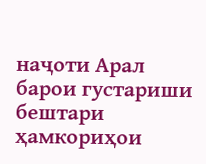наҷоти Арал барои густариши бештари ҳамкориҳои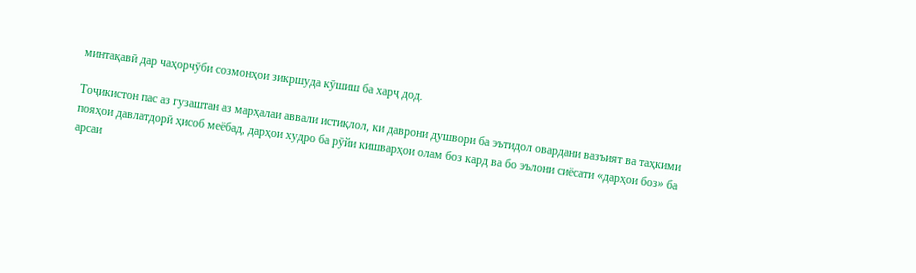минтақавӣ дар чаҳорчӯби созмонҳои зикршуда кӯшиш ба харҷ дод.

Тоҷикистон пас аз гузаштан аз марҳалаи аввали истиқлол, ки даврони душвори ба эътидол овардани вазъият ва таҳкими пояҳои давлатдорӣ ҳисоб меёбад, дарҳои худро ба рӯйи кишварҳои олам боз кард ва бо эълони сиёсати «дарҳои боз» ба арсаи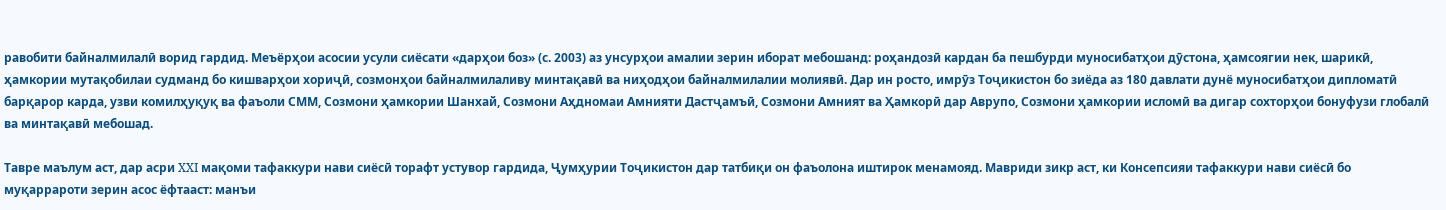равобити байналмилалӣ ворид гардид. Меъёрҳои асосии усули сиёсати «дарҳои боз» (с. 2003) аз унсурҳои амалии зерин иборат мебошанд: роҳандозӣ кардан ба пешбурди муносибатҳои дӯстона, ҳамсоягии нек, шарикӣ, ҳамкории мутақобилаи судманд бо кишварҳои хориҷӣ, созмонҳои байналмилаливу минтақавӣ ва ниҳодҳои байналмилалии молиявӣ. Дар ин росто, имрӯз Тоҷикистон бо зиёда аз 180 давлати дунё муносибатҳои дипломатӣ барқарор карда, узви комилҳуқуқ ва фаъоли СММ, Созмони ҳамкории Шанхай, Созмони Аҳдномаи Амнияти Дастҷамъӣ, Созмони Амният ва Ҳамкорӣ дар Аврупо, Созмони ҳамкории исломӣ ва дигар сохторҳои бонуфузи глобалӣ ва минтақавӣ мебошад.

Тавре маълум аст, дар асри XXI мақоми тафаккури нави сиёсӣ торафт устувор гардида, Ҷумҳурии Тоҷикистон дар татбиқи он фаъолона иштирок менамояд. Мавриди зикр аст, ки Консепсияи тафаккури нави сиёсӣ бо муқаррароти зерин асос ёфтааст: манъи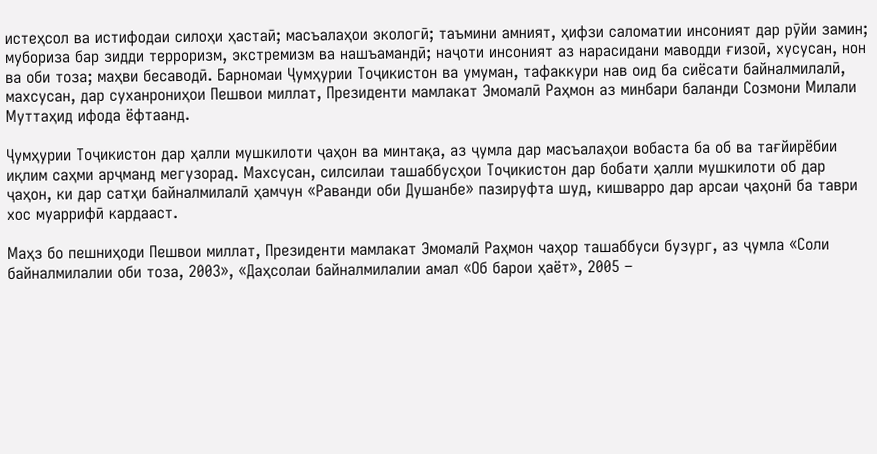истеҳсол ва истифодаи силоҳи ҳастаӣ; масъалаҳои экологӣ; таъмини амният, ҳифзи саломатии инсоният дар рӯйи замин; мубориза бар зидди терроризм, экстремизм ва нашъамандӣ; наҷоти инсоният аз нарасидани маводди ғизоӣ, хусусан, нон ва оби тоза; маҳви бесаводӣ. Барномаи Ҷумҳурии Тоҷикистон ва умуман, тафаккури нав оид ба сиёсати байналмилалӣ, махсусан, дар суханрониҳои Пешвои миллат, Президенти мамлакат Эмомалӣ Раҳмон аз минбари баланди Созмони Милали Муттаҳид ифода ёфтаанд.

Ҷумҳурии Тоҷикистон дар ҳалли мушкилоти ҷаҳон ва минтақа, аз ҷумла дар масъалаҳои вобаста ба об ва тағйирёбии иқлим саҳми арҷманд мегузорад. Махсусан, силсилаи ташаббусҳои Тоҷикистон дар бобати ҳалли мушкилоти об дар ҷаҳон, ки дар сатҳи байналмилалӣ ҳамчун «Раванди оби Душанбе» пазируфта шуд, кишварро дар арсаи ҷаҳонӣ ба таври хос муаррифӣ кардааст.

Маҳз бо пешниҳоди Пешвои миллат, Президенти мамлакат Эмомалӣ Раҳмон чаҳор ташаббуси бузург, аз ҷумла «Соли байналмилалии оби тоза, 2003», «Даҳсолаи байналмилалии амал «Об барои ҳаёт», 2005 –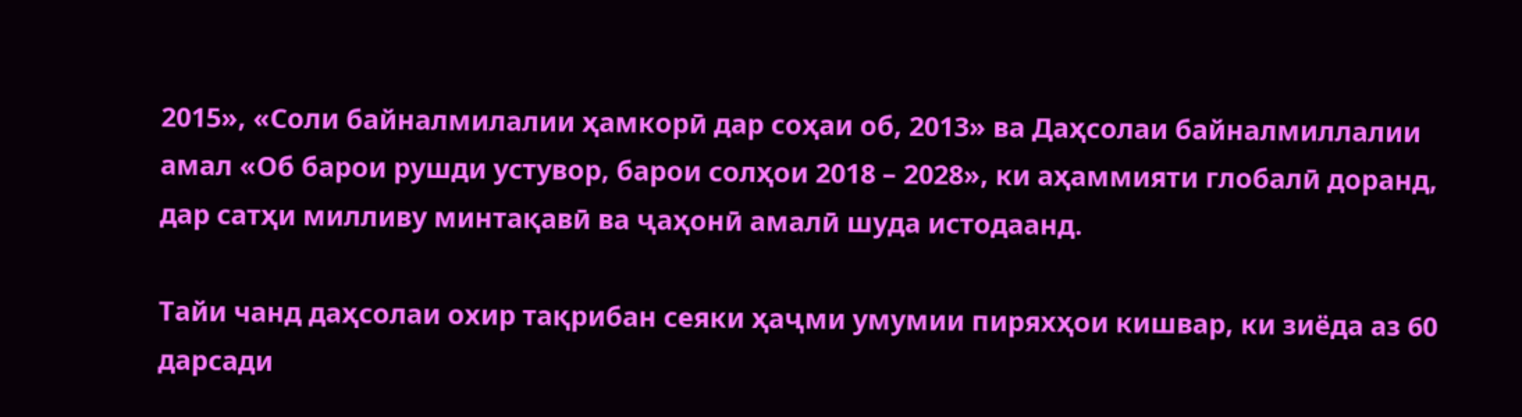2015», «Соли байналмилалии ҳамкорӣ дар соҳаи об, 2013» ва Даҳсолаи байналмиллалии амал «Об барои рушди устувор, барои солҳои 2018 – 2028», ки аҳаммияти глобалӣ доранд, дар сатҳи милливу минтақавӣ ва ҷаҳонӣ амалӣ шуда истодаанд.

Тайи чанд даҳсолаи охир тақрибан сеяки ҳаҷми умумии пиряхҳои кишвар, ки зиёда аз 60 дарсади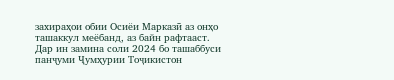захираҳои обии Осиёи Марказӣ аз онҳо ташаккул меёбанд, аз байн рафтааст. Дар ин замина соли 2024 бо ташаббуси панҷуми Ҷумҳурии Тоҷикистон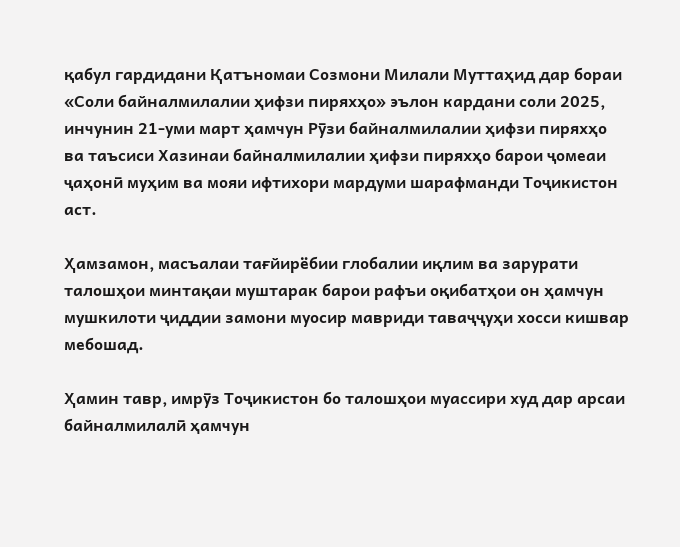қабул гардидани Қатъномаи Созмони Милали Муттаҳид дар бораи «Соли байналмилалии ҳифзи пиряхҳо» эълон кардани соли 2025, инчунин 21-уми март ҳамчун Рӯзи байналмилалии ҳифзи пиряхҳо ва таъсиси Хазинаи байналмилалии ҳифзи пиряхҳо барои ҷомеаи ҷаҳонӣ муҳим ва мояи ифтихори мардуми шарафманди Тоҷикистон аст.

Ҳамзамон, масъалаи тағйирёбии глобалии иқлим ва зарурати талошҳои минтақаи муштарак барои рафъи оқибатҳои он ҳамчун мушкилоти ҷиддии замони муосир мавриди таваҷҷуҳи хосси кишвар мебошад.

Ҳамин тавр, имрӯз Тоҷикистон бо талошҳои муассири худ дар арсаи байналмилалӣ ҳамчун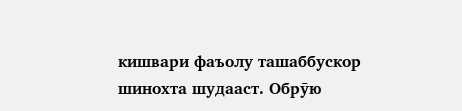кишвари фаъолу ташаббускор шинохта шудааст. Обрӯю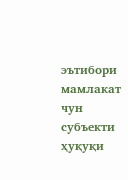эътибори мамлакат чун субъекти ҳуқуқи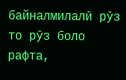байналмилалӣ рӯз то рӯз боло рафта,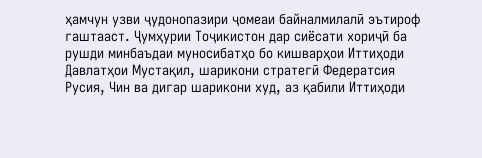ҳамчун узви ҷудонопазири ҷомеаи байналмилалӣ эътироф гаштааст. Ҷумҳурии Тоҷикистон дар сиёсати хориҷӣ ба рушди минбаъдаи муносибатҳо бо кишварҳои Иттиҳоди Давлатҳои Мустақил, шарикони стратегӣ Федератсия Русия, Чин ва дигар шарикони худ, аз қабили Иттиҳоди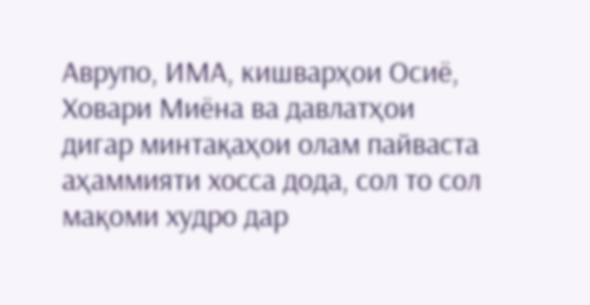Аврупо, ИМА, кишварҳои Осиё, Ховари Миёна ва давлатҳои дигар минтақаҳои олам пайваста аҳаммияти хосса дода, сол то сол мақоми худро дар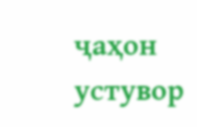ҷаҳон устувор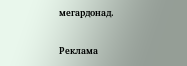мегардонад.

Реклама